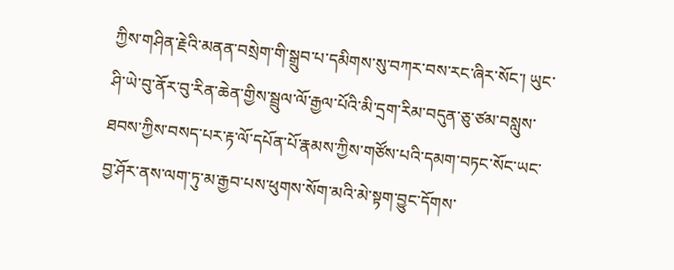ཀྱིས་གཤིན་རྗེའི་མནན་བསྲེག་གི་སྒྲུབ་པ་དམིགས་སུ་བཀར་བས་རང་ཞིར་སོང་། ཡུང་ཤི་ཡེ་བུ་ནོར་བུ་རིན་ཆེན་གྱིས་སྦྲུལ་ལོ་རྒྱལ་པོའི་མི་དྲག་རིམ་བདུན་ཅུ་ཙམ་བསླུས་ཐབས་ཀྱིས་བསད་པར་རྟ་ལོ་དཔོན་པོ་རྣམས་ཀྱིས་གཙོས་པའི་དམག་བཏང་སོང་ཡང་བྱ་ཤོར་ནས་ལག་ཏུ་མ་རྒྱབ་པས་ཕུགས་སོག་མའི་མེ་སྟག་བྱུང་དོགས་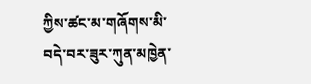ཀྱིས་ཚང་མ་གཞོགས་མི་བདེ་བར་ཟུར་ཀུན་མཁྱེན་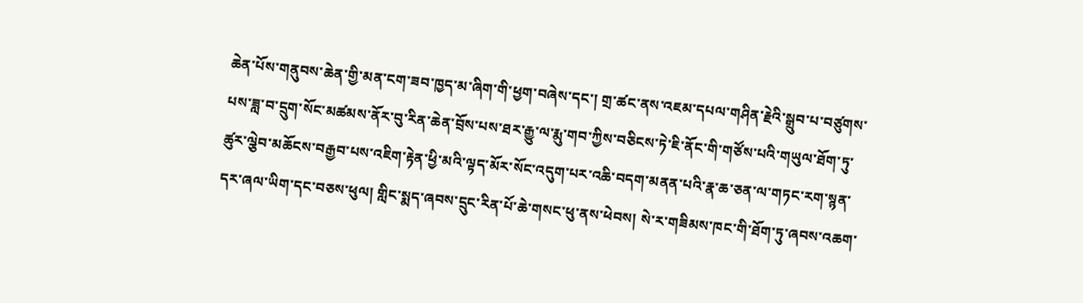ཆེན་པོས་གནུབས་ཆེན་གྱི་མན་ངག་ཟབ་ཁྱད་མ་ཞིག་གི་ཕྱག་བཞེས་དང་། གྲ་ཚང་ནས་འཇམ་དཔལ་གཤིན་རྗེའི་སྒྲུབ་པ་བཙུགས་པས་ཟླ་བ་དྲུག་སོང་མཚམས་ནོར་བུ་རིན་ཆེན་བྲོས་པས་ཐར་རྒྱུ་ལ་རྨུ་གབ་ཀྱིས་བཅིངས་ཏེ་ཇི་ནོང་གི་གཙོས་པའི་གཡུལ་ཐོག་ཏུ་ཚུར་ལྕེབ་མཆོངས་བརྒྱབ་པས་འཇིག་རྟེན་ཕྱི་མའི་ལྟད་མོར་སོང་འདུག་པར་འཆི་བདག་མནན་པའི་རྣ་ཆ་ཅན་ལ་གཏང་རག་སྙན་དར་ཞལ་ཡིག་དང་བཅས་ཕུལ། གླིང་སྨད་ཞབས་དྲུང་རིན་པོ་ཆེ་གསང་ཕུ་ནས་ཕེབས། སེ་ར་གཟིམས་ཁང་གི་ཐོག་ཏུ་ཞབས་འཆག་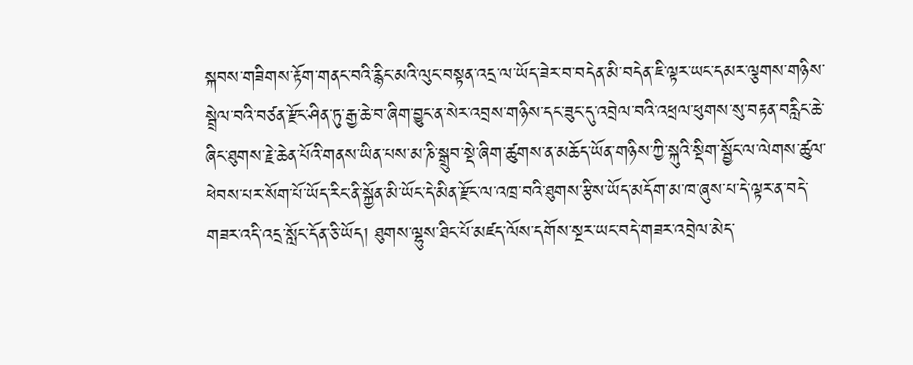སྐབས་གཟིགས་རྟོག་གནང་བའི་རྙིང་མའི་ལུང་བསྟན་འདྲ་ལ་ཡོད་ཟེར་བ་བདེན་མི་བདེན་ཇི་ལྟར་ཡང་དམར་ལྕགས་གཉིས་སྦྲེལ་བའི་བཙན་རྫོང་ཤིན་ཏུ་རྒྱ་ཆེ་བ་ཞིག་བྱུང་ན་སེར་འབྲས་གཉིས་དང་ཟུང་དུ་འབྲེལ་བའི་འཕྲལ་ཕུགས་སུ་བརྟན་བརླིང་ཆེ་ཞིང་ཐུགས་རྗེ་ཆེན་པོའི་གནས་ཡིན་པས་མ་ཎི་སྒྲུབ་སྡེ་ཞིག་ཚུགས་ན་མཆོད་ཡོན་གཉིས་ཀྱི་སྐུའི་སྡིག་སྦྱོང་ལ་ལེགས་ཚུལ་ཕེབས་པར་སོག་པོ་ཡོད་རིང་ནི་སྐྱོན་མི་ཡོང་དེ་མིན་རྫོང་ལ་འཁྲ་བའི་ཐུགས་རྩིས་ཡོད་མདོག་མ་ཁ་ཞུས་པ་དེ་ལྟར་ན་བདེ་གཟར་འདི་འདྲ་སློང་དོན་ཅི་ཡོད། ཐུགས་ལྷུས་ཐིང་པོ་མཛད་ལོས་དགོས་སྔར་ཡང་བདེ་གཟར་འབྲེལ་མེད་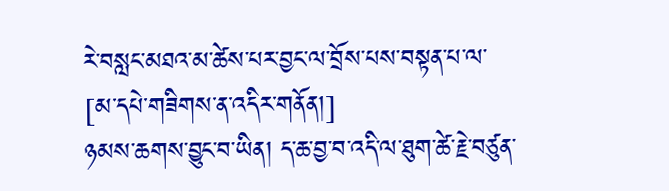རེ་བསླང་མཐའ་མ་ཚེས་པར་བྱང་ལ་བྲོས་པས་བསྟན་པ་ལ་
[མ་དཔེ་གཟིགས་ན་འདིར་གནོན།]
ཉམས་ཆགས་བྱུང་བ་ཡིན། ད་ཆ་བྱ་བ་འདི་ལ་ཐུག་ཚེ་རྗེ་བཙུན་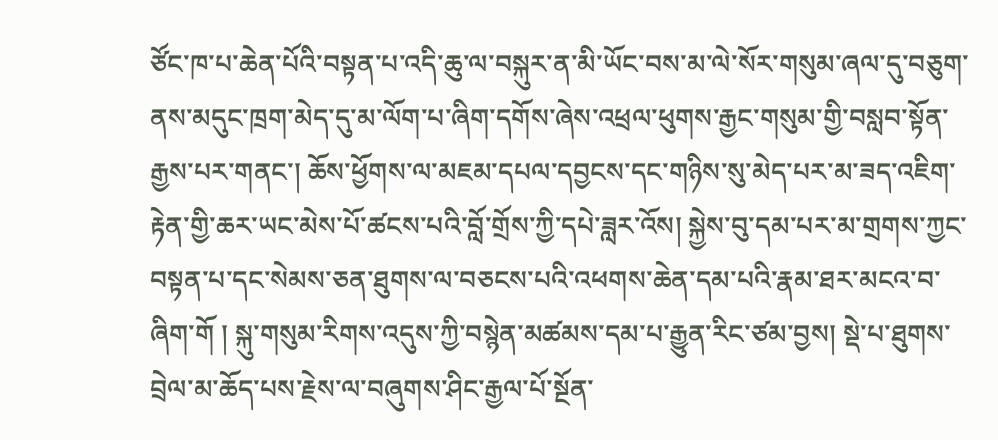ཙོང་ཁ་པ་ཆེན་པོའི་བསྟན་པ་འདི་ཆུ་ལ་བསྐུར་ན་མི་ཡོང་བས་མ་ལེ་སོར་གསུམ་ཞལ་དུ་བཅུག་ནས་མདུང་ཁྲག་མེད་དུ་མ་ལོག་པ་ཞིག་དགོས་ཞེས་འཕྲལ་ཕུགས་རྒྱང་གསུམ་གྱི་བསླབ་སྟོན་རྒྱས་པར་གནང་། ཆོས་ཕྱོགས་ལ་མཇམ་དཔལ་དབྱངས་དང་གཉིས་སུ་མེད་པར་མ་ཟད་འཇིག་རྟེན་གྱི་ཆར་ཡང་མེས་པོ་ཚངས་པའི་བློ་གྲོས་ཀྱི་དཔེ་ཟླར་འོས། སྐྱེས་བུ་དམ་པར་མ་གྲགས་ཀྱང་བསྟན་པ་དང་སེམས་ཅན་ཐུགས་ལ་བཅངས་པའི་འཕགས་ཆེན་དམ་པའི་རྣམ་ཐར་མངའ་བ་ཞིག་གོ ། སྐུ་གསུམ་རིགས་འདུས་ཀྱི་བསྙེན་མཚམས་དམ་པ་རྒྱུན་རིང་ཙམ་བྱས། སྡེ་པ་ཐུགས་བྲེལ་མ་ཆོད་པས་རྗེས་ལ་བཞུགས་ཤིང་རྒྱལ་པོ་སྔོན་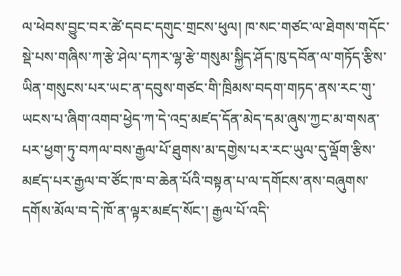ལ་ཕེབས་བྱུང་བར་ཚེ་དབང་དགུང་གྲངས་ཕུལ། ཁ་སང་གཙང་ལ་ཐེགས་གདོང་སྡེ་པས་གཞིས་ཀ་རྩེ་ཤེལ་དཀར་ལྷ་རྩེ་གསུམ་སྐྱིད་ཤོད་ཁུ་དབོན་ལ་གཏོད་རྩིས་ཡིན་གསུངས་པར་ཡང་ན་དབུས་གཙང་གི་ཁྲིམས་བདག་གཏད་ནས་རང་གུ་ཡངས་པ་ཞིག་འགབ་ཕྱེད་ཀ་དེ་འདྲ་མཛད་དོན་མེད་དམ་ཞུས་ཀྱང་མ་གསན་པར་ཕྱག་ཏུ་བཀལ་བས་རྒྱལ་པོ་ཐུགས་མ་དགྱེས་པར་རང་ཡུལ་དུ་ལྡོག་རྩིས་མཛད་པར་རྒྱལ་བ་ཙོང་ཁ་བ་ཆེན་པོའི་བསྟན་པ་ལ་དགོངས་ནས་བཞུགས་དགོས་མོལ་བ་དེ་ཁོ་ན་ལྟར་མཛད་སོང་། རྒྱལ་པོ་འདི་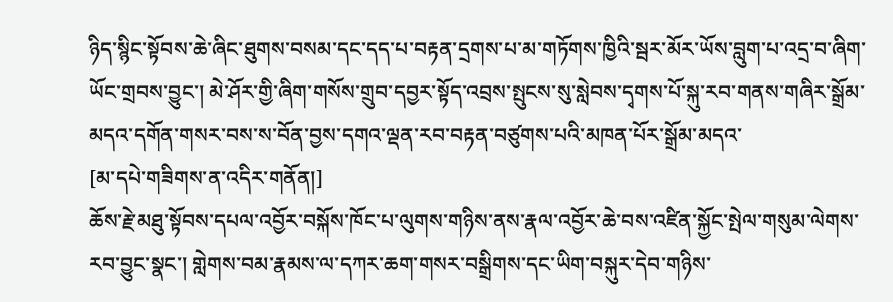ཉིད་སྙིང་སྟོབས་ཆེ་ཞིང་ཐུགས་བསམ་དང་དད་པ་བརྟན་དྲགས་པ་མ་གཏོགས་ཁྱིའི་སྦར་མོར་ཡོས་བླུག་པ་འདྲ་བ་ཞིག་ཡོང་གྲབས་བྱུང་། མེ་ཤོར་གྱི་ཞིག་གསོས་གྲུབ་དབྱར་སྟོད་འབྲས་སྤུངས་སུ་སླེབས་དྭགས་པོ་སྐུ་རབ་གནས་གཞིར་སྒྲོམ་མདའ་དགོན་གསར་བས་ས་བོན་བྱས་དགའ་ལྡན་རབ་བརྟན་བཙུགས་པའི་མཁན་པོར་སྒྲོམ་མདའ་
[མ་དཔེ་གཟིགས་ན་འདིར་གནོན།]
ཆོས་རྗེ་མཐུ་སྟོབས་དཔལ་འབྱོར་བསྐོས་ཁོང་པ་ལུགས་གཉིས་ནས་རྣལ་འབྱོར་ཆེ་བས་འཛིན་སྐྱོང་སྤེལ་གསུམ་ལེགས་རབ་བྱུང་སྣང་། གླེགས་བམ་རྣམས་ལ་དཀར་ཆག་གསར་བསྒྲིགས་དང་ཡིག་བསྐུར་དེབ་གཉིས་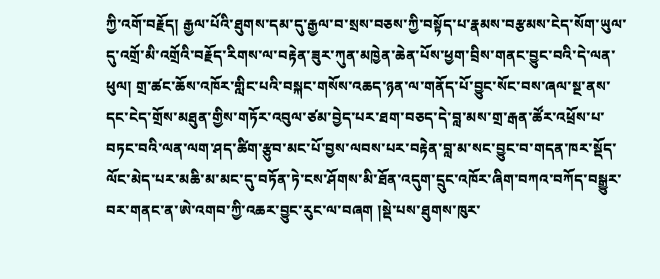ཀྱི་འགོ་བརྗོད། རྒྱལ་པོའི་ཐུགས་དམ་དུ་རྒྱལ་བ་སྲས་བཅས་ཀྱི་བསྟོད་པ་རྣམས་བརྩམས་ངེད་སོག་ཡུལ་དུ་འགྲོ་མི་འགྲོའི་བརྗོད་རིགས་ལ་བརྟེན་ཟུར་ཀུན་མཁྱེན་ཆེན་པོས་ཕྱག་བྲིས་གནང་བྱུང་བའི་དེ་ལན་ཕུལ། གྲ་ཚང་ཆོས་འཁོར་གླིང་པའི་བསྐང་གསོས་འཆད་ཉན་ལ་གནོད་པོ་བྱུང་སོང་བས་ཞལ་སྔ་ནས་དང་ངེད་གྲོས་མཐུན་གྱིས་གཏོར་འབུལ་ཙམ་བྱེད་པར་ཐག་བཅད་དེ་བླ་མས་གྲ་རྒན་ཚོར་འཕྲོས་པ་བཏང་བའི་ལན་ལག་ཤད་ཚིག་རྩུབ་མང་པོ་བྱས་ལབས་པར་བརྟེན་བླ་མ་སང་བྱུང་བ་གདན་ཁར་སྡོད་ལོང་མེད་པར་མཆི་མ་མང་དུ་བཏོན་ཏེ་ངས་ཤོགས་མི་ཐོན་འདུག་དྲུང་འཁོར་ཞིག་བཀའ་བཀོད་བསྒྱུར་བར་གནང་ན་ཨེ་འགབ་ཀྱི་འཆར་བྱུང་རུང་ལ་བཞག །སྡེ་པས་ཐུགས་ཁུར་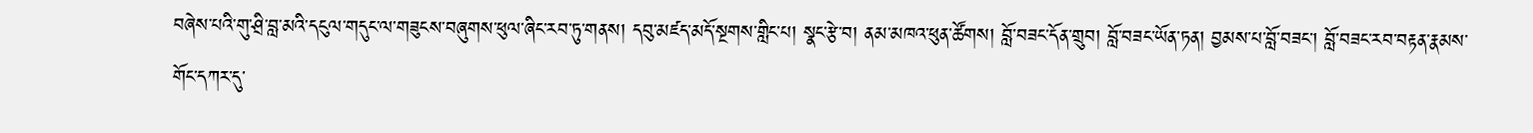བཞེས་པའི་གུ་ཤྲི་བླ་མའི་དངུལ་གདུང་ལ་གཟུངས་བཞུགས་ཕུལ་ཞིང་རབ་ཏུ་གནས། དབུ་མཛད་མདོ་སྔགས་གླིང་པ། སྣང་རྩེ་བ། ནམ་མཁའ་ཕུན་ཚོགས། བློ་བཟང་དོན་གྲུབ། བློ་བཟང་ཡོན་ཏན། བྱམས་པ་བློ་བཟང་། བློ་བཟང་རབ་བརྟན་རྣམས་གོང་དཀར་དུ་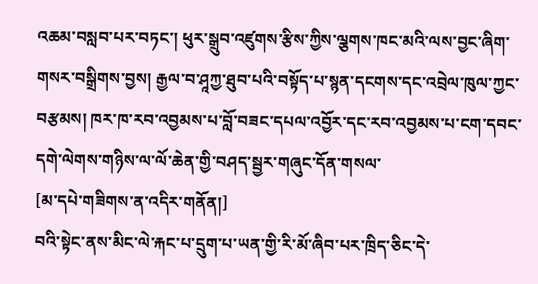འཆམ་བསླབ་པར་བཏང་། ཕུར་སྒྲུབ་འཛུགས་རྩིས་ཀྱིས་ལྕགས་ཁང་མའི་ལས་བྱང་ཞིག་གསར་བསྒྲིགས་བྱས། རྒྱལ་བ་ཤཱཀྱ་ཐུབ་པའི་བསྟོད་པ་སྙན་དངགས་དང་འབྲེལ་ཁུལ་ཀྱང་བརྩམས། ཁར་ཁ་རབ་འབྱམས་པ་བློ་བཟང་དཔལ་འབྱོར་དང་རབ་འབྱམས་པ་ངག་དབང་དགེ་ལེགས་གཉིས་ལ་ལོ་ཆེན་གྱི་བཤད་སྦྱར་གཞུང་དོན་གསལ་
[མ་དཔེ་གཟིགས་ན་འདིར་གནོན།]
བའི་སྟེང་ནས་མིང་ལེ་རྐང་པ་དྲུག་པ་ཡན་གྱི་རི་མོ་ཞིབ་པར་ཁྲིད་ཅིང་དེ་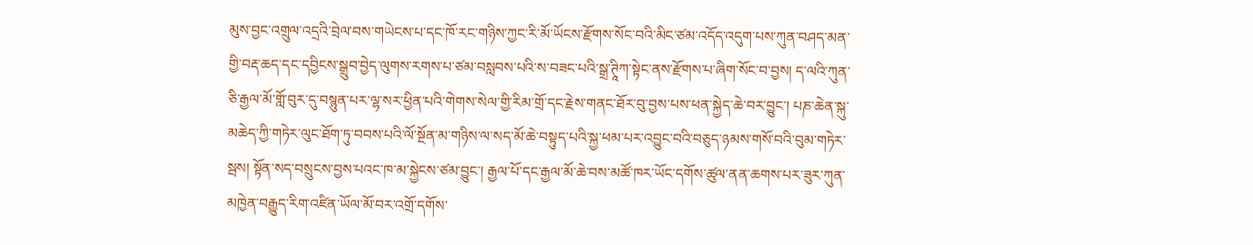མུས་བྱང་འགྲུལ་འདྲའི་བྲེལ་བས་གཡེངས་པ་དང་ཁོ་རང་གཉིས་ཀྱང་རི་མོ་ཡོངས་རྫོགས་སོང་བའི་མིང་ཙམ་འདོད་འདུག་པས་ཀུན་བཤད་མན་གྱི་བརྡ་ཆད་དང་དབྱིངས་སྒྲུབ་བྱེད་ལུགས་རགས་པ་ཙམ་བསླབས་པའི་ས་བཟང་པའི་སྒྲ་ཊཱིཀ་སྟེང་ནས་རྫོགས་པ་ཞིག་སོང་བ་བྱས། ད་ལའི་ཀུན་ཅི་རྒྱལ་མོ་གློ་བུར་དུ་བསྙུན་པར་ལྷ་སར་ཕྱིན་པའི་གེགས་སེལ་གྱི་རིམ་གྲོ་དང་རྗེས་གནང་ཐོར་བུ་བྱས་པས་ཕན་སྐྱེད་ཆེ་བར་བྱུང་། པཎ་ཆེན་སྐུ་མཆེད་ཀྱི་གཏེར་ལུང་ཐོག་ཏུ་བབས་པའི་ལོ་སྔོན་མ་གཉིས་ལ་སད་མོ་ཆེ་བསྟུད་པའི་སྐྱ་ཕམ་པར་འབྱུང་བའི་བཅུད་ཉམས་གསོ་བའི་བུམ་གཏེར་སྦས། སྟོན་སད་བསྲུངས་བྱས་པའང་ཁ་མ་སྐྱེངས་ཙམ་བྱུང་། རྒྱལ་པོ་དང་རྒྱལ་མོ་ཆེ་བས་མཚོ་ཁར་ཡོང་དགོས་ཚུལ་ནན་ཆགས་པར་ཟུར་ཀུན་མཁྱེན་བརྒྱུད་རིག་འཛིན་ཡོལ་མོ་བར་འགྲོ་དགོས་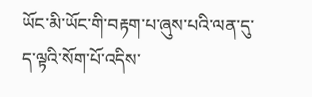ཡོང་མི་ཡོང་གི་བརྟག་པ་ཞུས་པའི་ལན་དུ་ད་ལྟའི་སོག་པོ་འདིས་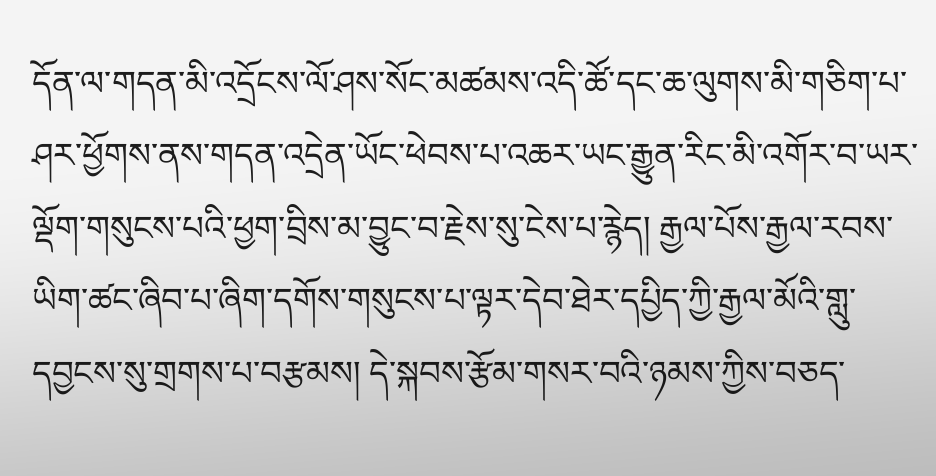དོན་ལ་གདན་མི་འདྲོངས་ལོ་ཤས་སོང་མཚམས་འདི་ཚོ་དང་ཆ་ལུགས་མི་གཅིག་པ་ཤར་ཕྱོགས་ནས་གདན་འདྲེན་ཡོང་ཕེབས་པ་འཆར་ཡང་རྒྱུན་རིང་མི་འགོར་བ་ཡར་ལྡོག་གསུངས་པའི་ཕྱག་བྲིས་མ་བྱུང་བ་རྗེས་སུ་ངེས་པ་རྙེད། རྒྱལ་པོས་རྒྱལ་རབས་ཡིག་ཚང་ཞིབ་པ་ཞིག་དགོས་གསུངས་པ་ལྟར་དེབ་ཐེར་དཔྱིད་ཀྱི་རྒྱལ་མོའི་གླུ་དབྱངས་སུ་གྲགས་པ་བརྩམས། དེ་སྐབས་རྩོམ་གསར་བའི་ཉམས་ཀྱིས་བཅད་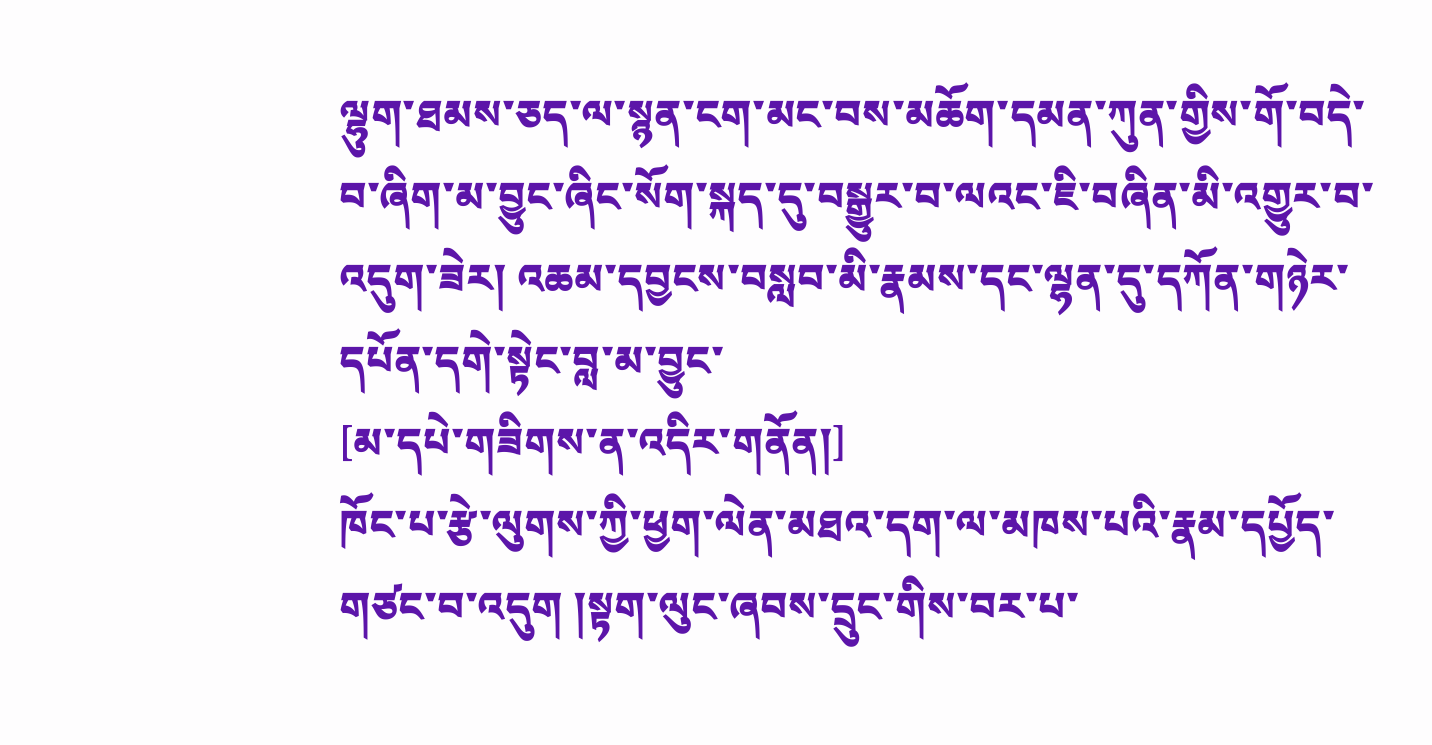ལྷུག་ཐམས་ཅད་ལ་སྙན་ངག་མང་བས་མཆོག་དམན་ཀུན་གྱིས་གོ་བདེ་བ་ཞིག་མ་བྱུང་ཞིང་སོག་སྐད་དུ་བསྒྱུར་བ་ལའང་ཇི་བཞིན་མི་འགྱུར་བ་འདུག་ཟེར། འཆམ་དབྱངས་བསླབ་མི་རྣམས་དང་ལྷན་དུ་དཀོན་གཉེར་དཔོན་དགེ་སྟེང་བླ་མ་བྱུང་
[མ་དཔེ་གཟིགས་ན་འདིར་གནོན།]
ཁོང་པ་རྩེ་ལུགས་ཀྱི་ཕྱག་ལེན་མཐའ་དག་ལ་མཁས་པའི་རྣམ་དཔྱོད་གཙང་བ་འདུག །སྟག་ལུང་ཞབས་དྲུང་གིས་བར་པ་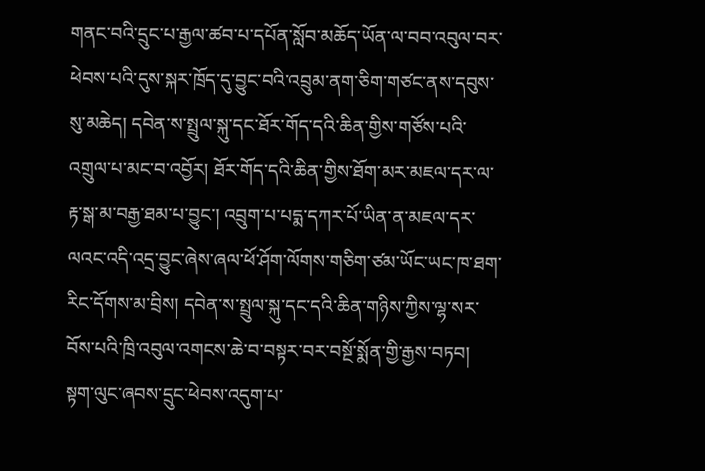གནང་བའི་དྲུང་པ་རྒྱལ་ཚབ་པ་དཔོན་སློབ་མཆོད་ཡོན་ལ་བབ་འབུལ་བར་ཕེབས་པའི་དུས་སྐར་ཁྲོད་དུ་བྱུང་བའི་འབྲུམ་ནག་ཅིག་གཙང་ནས་དབུས་སུ་མཆེད། དབེན་ས་སྤྲུལ་སྐུ་དང་ཐོར་གོད་དའི་ཆིན་གྱིས་གཙོས་པའི་འགྲུལ་པ་མང་བ་འབྱོར། ཐོར་གོད་དའི་ཆིན་གྱིས་ཐོག་མར་མཇལ་དར་ལ་རྟ་སྒ་མ་བརྒྱ་ཐམ་པ་བྱུང་། འབྲུག་པ་པདྨ་དཀར་པོ་ཡིན་ན་མཇལ་དར་ལའང་འདི་འདྲ་བྱུང་ཞེས་ཞལ་ཕོ་ཤོག་ལོགས་གཅིག་ཙམ་ཡོང་ཡང་ཁ་ཐག་རིང་དོགས་མ་བྲིས། དབེན་ས་སྤྲུལ་སྐུ་དང་དའི་ཆིན་གཉིས་ཀྱིས་ལྷ་སར་བོས་པའི་ཁྲི་འབུལ་འགངས་ཆེ་བ་བསྟར་བར་བསྔོ་སྨོན་གྱི་རྒྱས་བཏབ། སྟག་ལུང་ཞབས་དྲུང་ཕེབས་འདུག་པ་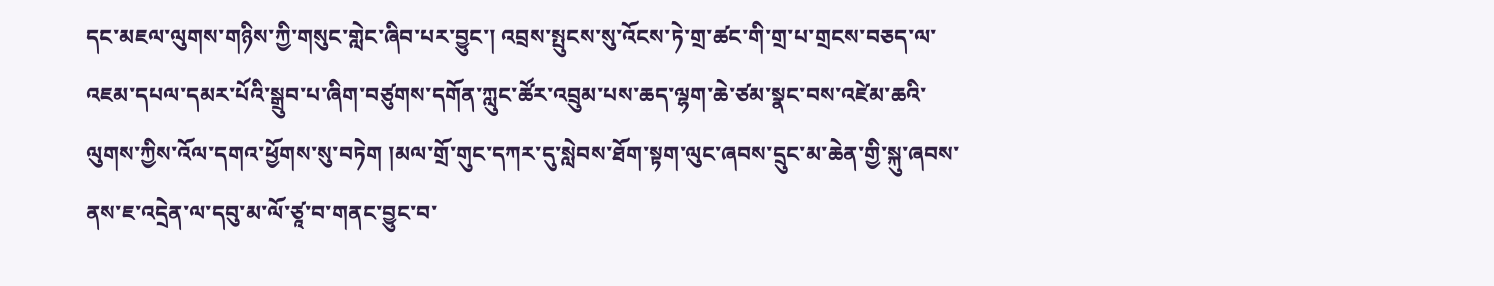དང་མཇལ་ལུགས་གཉིས་ཀྱི་གསུང་གླེང་ཞིབ་པར་བྱུང་། འབྲས་སྤུངས་སུ་འོངས་ཏེ་གྲ་ཚང་གི་གྲ་པ་གྲངས་བཅད་ལ་འཇམ་དཔལ་དམར་པོའི་སྒྲུབ་པ་ཞིག་བཙུགས་དགོན་ཀླུང་ཚོར་འབྲུམ་པས་ཆད་ལྷག་ཆེ་ཙམ་སྣང་བས་འཛེམ་ཆའི་ལུགས་ཀྱིས་འོལ་དགའ་ཕྱོགས་སུ་བཏེག །མལ་གྲོ་གུང་དཀར་དུ་སླེབས་ཐོག་སྟག་ལུང་ཞབས་དྲུང་མ་ཆེན་གྱི་སྐུ་ཞབས་ནས་ཇ་འདྲེན་ལ་དབུ་མ་ལོ་ཙཱ་བ་གནང་བྱུང་བ་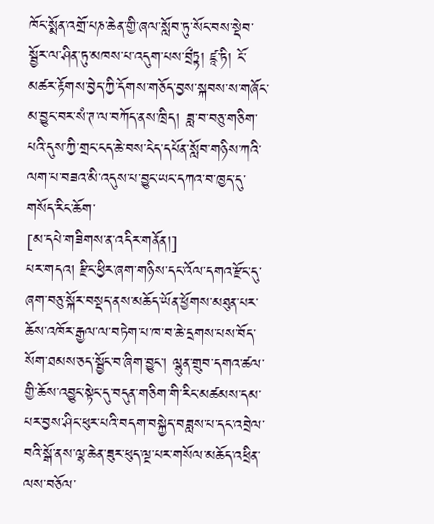ཁོང་སྨོན་འགྲོ་པཎ་ཆེན་གྱི་ཞལ་སློབ་ཏུ་སོང་བས་སྡེབ་སྦྱོར་ལ་ཤིན་ཏུ་མཁས་པ་འདུག་པས་བྲྀཏྟ། ཛཱ་ཏི། ངོ་མཚར་རྟོགས་བྱེད་ཀྱི་དོགས་གཅོད་བྱས་སྐབས་ས་གཞོང་མ་བྱུང་བར་སཾ་ཊ་ལ་བཀོད་ནས་ཁྲིད། ཟླ་བ་བཅུ་གཅིག་པའི་དུས་ཀྱི་གྲང་ངད་ཆེ་བས་ངེད་དཔོན་སློབ་གཉིས་ཀའི་ལག་པ་བཟའ་མི་འདུས་པ་བྱུང་ཡང་དཀའ་བ་ཁྱད་དུ་གསོད་རིང་ཆོག་
[མ་དཔེ་གཟིགས་ན་འདིར་གནོན།]
པར་གདའ། རྫིང་ཕྱིར་ཞག་གཉིས་དང་འོལ་དགའ་རྫོང་དུ་ཞག་བཅུ་སྐོར་བསྡད་ནས་མཆོད་ཡོན་ཕྱོགས་མཐུན་པར་ཆོས་འཁོར་རྒྱལ་ལ་བཏེག་པ་ཁ་བ་ཆེ་དྲགས་པས་བོད་སོག་ཐམས་ཅད་སྦྱོང་བ་ཞིག་བྱུང་། ལྷུན་གྲུབ་དགའ་ཚལ་གྱི་ཆོས་འབྱུང་སྟེང་དུ་བདུན་གཅིག་གི་རིང་མཚམས་དམ་པར་བྱས་ཤིང་ཕུར་པའི་བདག་བསྐྱེད་བཟླས་པ་དང་འབྲེལ་བའི་སྒོ་ནས་ལྷ་ཆེན་ཟུར་ཕུད་ལྔ་པར་གསོལ་མཆོད་འཕྲིན་ལས་བཅོལ་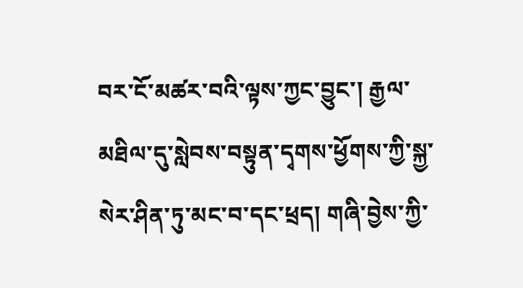བར་ངོ་མཚར་བའི་ལྟས་ཀྱང་བྱུང་། རྒྱལ་མཐིལ་དུ་སླེབས་བསྟུན་དྭགས་ཕྱོགས་ཀྱི་སྐྱ་སེར་ཤིན་ཏུ་མང་བ་དང་ཕྲད། གཞི་བྱེས་ཀྱི་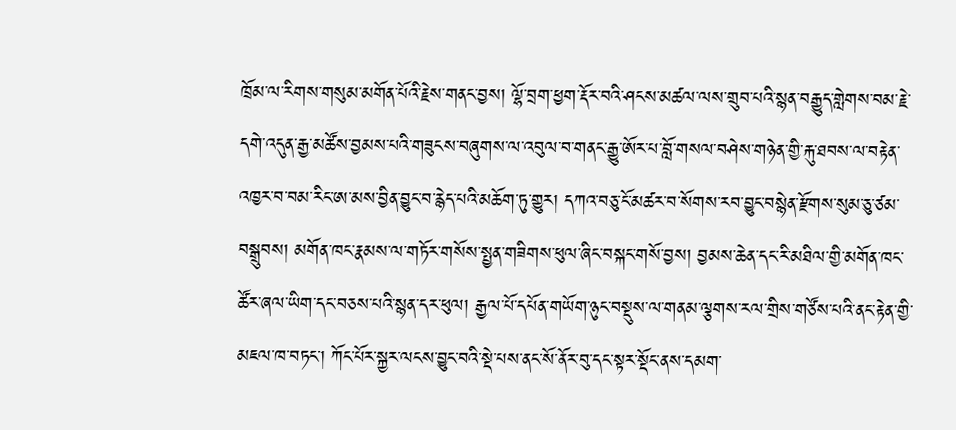ཁྲོམ་ལ་རིགས་གསུམ་མགོན་པོའི་རྗེས་གནང་བྱས། ལྷོ་བྲག་ཕྱག་རྡོར་བའི་ཤངས་མཚལ་ལས་གྲུབ་པའི་སྙན་བརྒྱུད་གླེགས་བམ་རྗེ་དགེ་འདུན་རྒྱ་མཚོས་བྱམས་པའི་གཟུངས་བཞུགས་ལ་འབུལ་བ་གནང་རྒྱུ་ཨོར་པ་བློ་གསལ་བཤེས་གཉེན་གྱི་རྐུ་ཐབས་ལ་བརྟེན་འཁྱར་བ་བམ་རིང་ཨ་མས་བྱིན་བྱུང་བ་རྙེད་པའི་མཆོག་ཏུ་གྱུར། དཀའ་བཅུ་ངོ་མཚར་བ་སོགས་རབ་བྱུང་བསྙེན་རྫོགས་སུམ་ཅུ་ཙམ་བསྒྲུབས། མགོན་ཁང་རྣམས་ལ་གཏོར་གསོས་སྤྱན་གཟིགས་ཕུལ་ཞིང་བསྐང་གསོ་བྱས། བྱམས་ཆེན་དང་རི་མཐིལ་གྱི་མགོན་ཁང་ཚོར་ཞལ་ཡིག་དང་བཅས་པའི་སྙན་དར་ཕུལ། རྒྱལ་པོ་དཔོན་གཡོག་ཉུང་བསྡུས་ལ་གནམ་ལྕགས་རལ་གྲིས་གཙོས་པའི་ནང་རྟེན་གྱི་མཇལ་ཁ་བཏང་། ཀོང་པོར་སྐྱར་ལངས་བྱུང་བའི་སྡེ་པས་ནང་སོ་ནོར་བུ་དང་སྟར་སྡོང་ནས་དམག་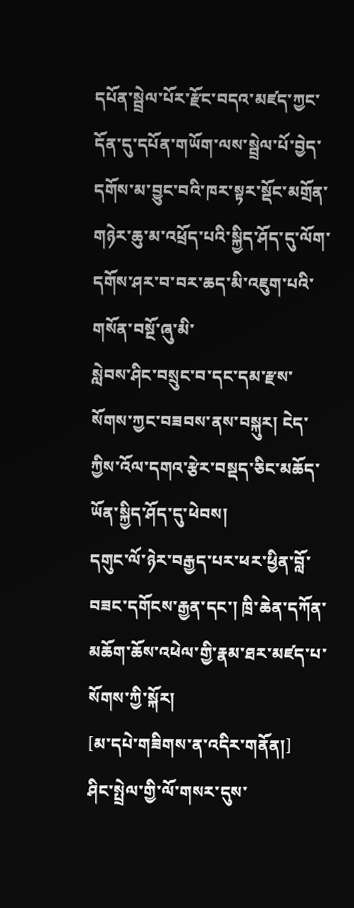དཔོན་སྦྲེལ་པོར་རྫོང་བདའ་མཛད་ཀྱང་དོན་དུ་དཔོན་གཡོག་ལས་སྦྲེལ་པོ་བྱེད་དགོས་མ་བྱུང་བའི་ཁར་སྟར་སྡོང་མགྲོན་གཉེར་ཆུ་མ་འཕྲོད་པའི་སྐྱིད་ཤོད་དུ་ལོག་དགོས་ཤར་བ་བར་ཆད་མི་འཇུག་པའི་གསོན་བསྔོ་ཞུ་མི་
སླེབས་ཤིང་བསྲུང་བ་དང་དམ་རྫས་སོགས་ཀྱང་བཟབས་ནས་བསྐུར། ངེད་ཀྱིས་འོལ་དགའ་རྩེར་བསྡད་ཅིང་མཆོད་ཡོན་སྐྱིད་ཤོད་དུ་ཕེབས།
དགུང་ལོ་ཉེར་བརྒྱད་པར་ཕར་ཕྱིན་བློ་བཟང་དགོངས་རྒྱན་དང་། ཁྲི་ཆེན་དཀོན་མཆོག་ཆོས་འཕེལ་གྱི་རྣམ་ཐར་མཛད་པ་སོགས་ཀྱི་སྐོར།
[མ་དཔེ་གཟིགས་ན་འདིར་གནོན།]
ཤིང་སྤྲེལ་གྱི་ལོ་གསར་དུས་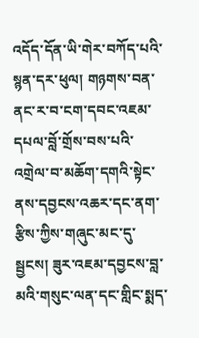འདོད་དོན་ཡི་གེར་བཀོད་པའི་སྙན་དར་ཕུལ། གཉགས་བན་ནང་ར་བ་ངག་དབང་འཇམ་དཔལ་བློ་གྲོས་བས་པའི་འགྲེལ་བ་མཆོག་དགའི་སྟེང་ནས་དབྱངས་འཆར་དང་ནག་རྩིས་ཀྱིས་གཞུང་མང་དུ་སྦྱངས། ཟུར་འཇམ་དབྱངས་བླ་མའི་གསུང་ལན་དང་གླིང་སྨད་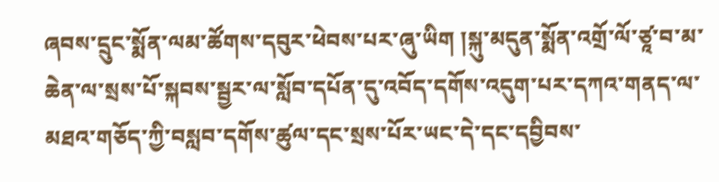ཞབས་དྲུང་སྨོན་ལམ་ཚོགས་དབུར་ཕེབས་པར་ཞུ་ཡིག །སྐུ་མདུན་སྨོན་འགྲོ་ལོ་ཙཱ་བ་མ་ཆེན་ལ་སྲས་པོ་སྐབས་སྦྱར་ལ་སློབ་དཔོན་དུ་འབོད་དགོས་འདུག་པར་དཀའ་གནད་ལ་མཐའ་གཅོད་ཀྱི་བསླབ་དགོས་ཚུལ་དང་སྲས་པོར་ཡང་དེ་དང་དབྱིབས་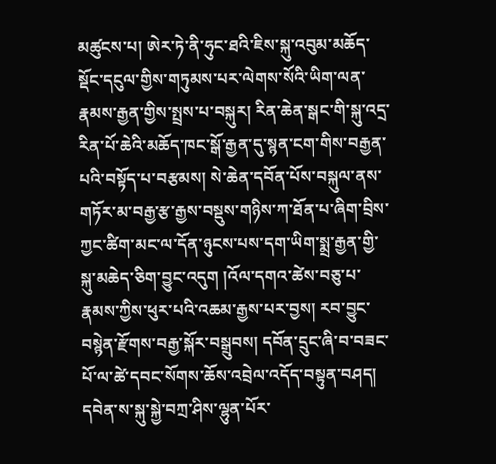མཚུངས་པ། ཨེར་ཏེ་ནི་ཧུང་ཐའི་ཇིས་སྐུ་འབུམ་མཆོད་སྡོང་དངུལ་གྱིས་གཏུམས་པར་ལེགས་སོའི་ཡིག་ལན་རྣམས་རྒྱན་གྱིས་སྤྲས་པ་བསྐུར། རིན་ཆེན་སྒང་གི་སྐུ་འདྲ་རིན་པོ་ཆེའི་མཆོད་ཁང་སྒོ་རྒྱན་དུ་སྙན་ངག་གིས་བརྒྱན་པའི་བསྟོད་པ་བརྩམས། སེ་ཆེན་དབོན་པོས་བསྐུལ་ནས་གཏོར་མ་བརྒྱ་རྩ་རྒྱས་བསྡུས་གཉིས་ཀ་ཐོན་པ་ཞིག་བྲིས་ཀྱང་ཚིག་མང་ལ་དོན་ཉུངས་པས་དག་ཡིག་སྨྲ་རྒྱན་གྱི་སྐུ་མཆེད་ཅིག་བྱུང་འདུག །འོལ་དགའ་ཚེས་བཅུ་པ་རྣམས་ཀྱིས་ཕུར་པའི་འཆམ་རྒྱས་པར་བྱས། རབ་བྱུང་བསྙེན་རྫོགས་བརྒྱ་སྐོར་བསྒྲུབས། དབོན་དྲུང་ཞི་བ་བཟང་པོ་ལ་ཚེ་དབང་སོགས་ཆོས་འབྲེལ་འདོད་བསྟུན་བཤད། དབེན་ས་སྐུ་སྐྱེ་བཀྲ་ཤིས་ལྷུན་པོར་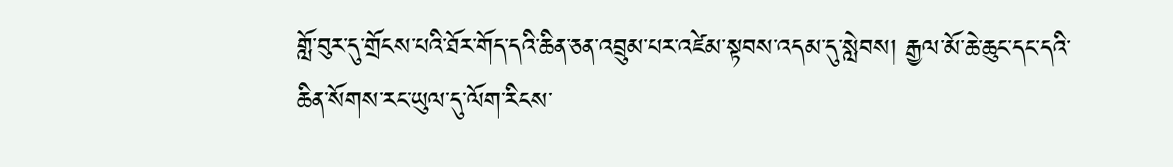གློ་བུར་དུ་གྲོངས་པའི་ཐོར་གོད་དའི་ཆིན་ཅན་འབྲུམ་པར་འཛེམ་སྟབས་འདམ་དུ་སླེབས། རྒྱལ་མོ་ཆེ་ཆུང་དང་དའི་ཆིན་སོགས་རང་ཡུལ་དུ་ལོག་རིངས་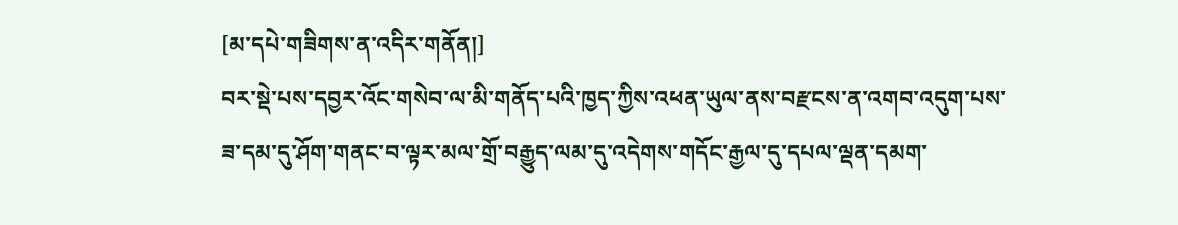[མ་དཔེ་གཟིགས་ན་འདིར་གནོན།]
བར་སྡེ་པས་དབྱར་འོང་གསེབ་ལ་མི་གནོད་པའི་ཁྱད་ཀྱིས་འཕན་ཡུལ་ནས་བརྫངས་ན་འགབ་འདུག་པས་ཟ་དམ་དུ་ཤོག་གནང་བ་ལྟར་མལ་གྲོ་བརྒྱུད་ལམ་དུ་འདེགས་གདོང་རྒྱལ་དུ་དཔལ་ལྡན་དམག་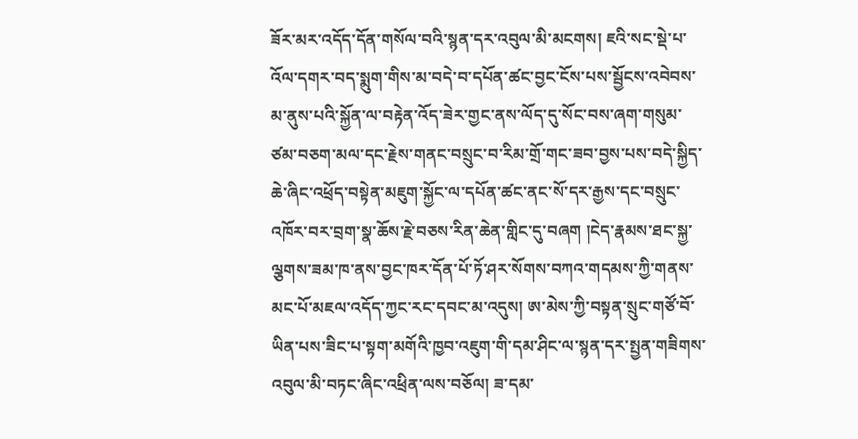ཟོར་མར་འདོད་དོན་གསོལ་བའི་སྙན་དར་འབུལ་མི་མངགས། ཇའི་སང་སྡེ་པ་འོལ་དགར་བད་སྨུག་གིས་མ་བདེ་བ་དཔོན་ཚང་བྱང་ངོས་པས་སྦྱོངས་འབེབས་མ་ནུས་པའི་སྐྱོན་ལ་བརྟེན་འོད་ཟེར་གྱང་ནས་ལོད་དུ་སོང་བས་ཞག་གསུམ་ཙམ་བཅག་མལ་དང་རྗེས་གནང་བསྲུང་བ་རིམ་གྲོ་གང་ཟབ་བྱས་པས་བདེ་སྐྱིད་ཆེ་ཞིང་འཕྲོད་བསྟེན་མཇུག་སྐྱོང་ལ་དཔོན་ཚང་ནང་སོ་དར་རྒྱས་དང་བསྲུང་འཁོར་བར་བྲག་སྣ་ཆོས་རྗེ་བཅས་རིན་ཆེན་གླིང་དུ་བཞག །ངེད་རྣམས་ཐང་སྐྱ་ལྕགས་ཟམ་ཁ་ནས་བྱང་ཁར་དོན་པོ་ཏོ་ཤར་སོགས་བཀའ་གདམས་ཀྱི་གནས་མང་པོ་མཇལ་འདོད་ཀྱང་རང་དབང་མ་འདུས། ཨ་མེས་ཀྱི་བསྟན་སྲུང་གཙོ་བོ་ཡིན་པས་ཟིང་པ་སྟག་མགོའི་ཁྱབ་འཇུག་གི་དམ་ཤིང་ལ་སྙན་དར་སྤྱན་གཟིགས་འབུལ་མི་བཏང་ཞིང་འཕྲིན་ལས་བཅོལ། ཟ་དམ་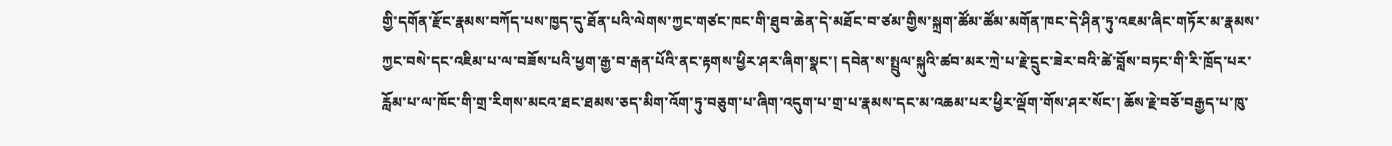གྱི་དགོན་རྫོང་རྣམས་བཀོད་པས་ཁྱད་དུ་ཐོན་པའི་ལེགས་ཀྱང་གཙང་ཁང་གི་ཐུབ་ཆེན་དེ་མཐོང་བ་ཙམ་གྱིས་སྐྲག་ཚོམ་ཚོམ་མགོན་ཁང་དེ་ཤིན་ཏུ་འཇམ་ཞིང་གཏོར་མ་རྣམས་ཀྱང་བསེ་དང་འཇིམ་པ་ལ་བཟོས་པའི་ཕྱག་རྒྱ་བ་རྒན་པོའི་ནང་རྟགས་ཕྱིར་ཤར་ཞིག་སྣང་། དབེན་ས་སྤྲུལ་སྐུའི་ཚབ་མར་ཀྲེ་པ་རྗེ་དྲུང་ཟེར་བའི་ཚེ་བློས་བཏང་གི་རི་ཁྲོད་པར་རློམ་པ་ལ་ཁོང་གི་གྲ་རིགས་མངའ་ཐང་ཐམས་ཅད་མིག་འོག་ཏུ་བཅུག་པ་ཞིག་འདུག་པ་གྲ་པ་རྣམས་དང་མ་འཆམ་པར་ཕྱིར་ལྡོག་གོས་ཤར་སོང་། ཆོས་རྗེ་བཅོ་བརྒྱད་པ་ཁུ་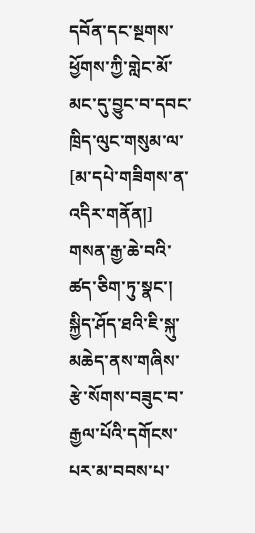དབོན་དང་སྔགས་ཕྱོགས་ཀྱི་གླེང་མོ་མང་དུ་བྱུང་བ་དབང་ཁྲིད་ལུང་གསུམ་ལ་
[མ་དཔེ་གཟིགས་ན་འདིར་གནོན།]
གསན་རྒྱ་ཆེ་བའི་ཚད་ཅིག་ཏུ་སྣང་། སྐྱིད་ཤོད་ཐའི་ཇི་སྐུ་མཆེད་ནས་གཞིས་རྩེ་སོགས་བཟུང་བ་རྒྱལ་པོའི་དགོངས་པར་མ་བབས་པ་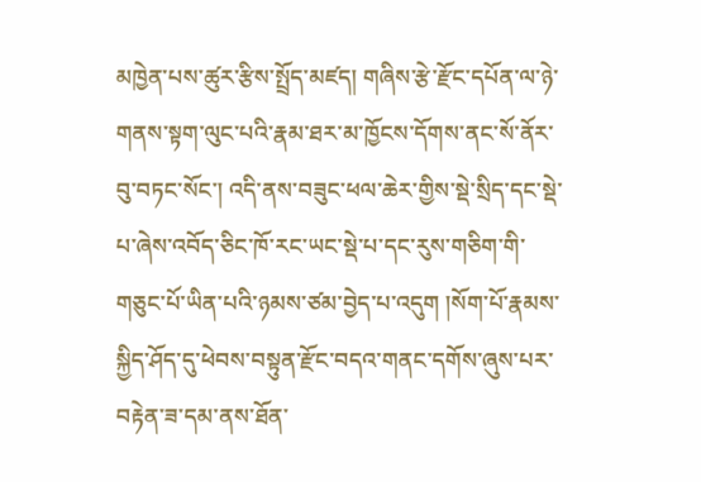མཁྱེན་པས་ཚུར་རྩིས་སྤྲོད་མཛད། གཞིས་རྩེ་རྫོང་དཔོན་ལ་ཉེ་གནས་སྟག་ལུང་པའི་རྣམ་ཐར་མ་ཁྱོངས་དོགས་ནང་སོ་ནོར་བུ་བཏང་སོང་། འདི་ནས་བཟུང་ཕལ་ཆེར་གྱིས་སྡེ་སྲིད་དང་སྡེ་པ་ཞེས་འབོད་ཅིང་ཁོ་རང་ཡང་སྡེ་པ་དང་རུས་གཅིག་གི་གཅུང་པོ་ཡིན་པའི་ཉམས་ཙམ་བྱེད་པ་འདུག །སོག་པོ་རྣམས་སྐྱིད་ཤོད་དུ་ཕེབས་བསྟུན་རྫོང་བདའ་གནང་དགོས་ཞུས་པར་བརྟེན་ཟ་དམ་ནས་ཐོན་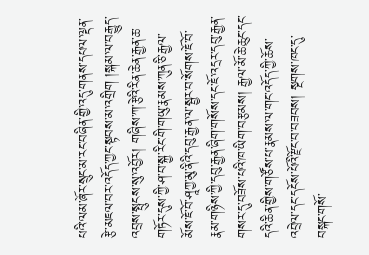པའི་ལམ་ཞོར་སྲུང་མ་རང་བཞིན་གྱི་འདུ་གནས་དཔལ་ལྡན་རྩེ་མཇལ་བར་འདོད་ཀྱང་སྟབས་མ་འགྲིག །སྐམ་ལ་བརྒྱུད་འབྲས་སྤུངས་སུ་འབྱོར། གཞིས་ཀ་རྩེའི་རིན་ཆེན་རྒྱན་ཆ་གཏོར་དུས་ཀྱི་ཤ་བ་སྐྱ་རིང་གི་གཡུ་རྣམས་ཀུན་ཅི་རྒྱལ་མོས་ཇོ་བོ་ཤཱཀྱ་མུ་ནིའི་དབུ་རྒྱན་ལ་སྦྱར་བ་སོགས་ཇོ་བོ་རྣམ་གཉིས་ཀྱི་དབུ་རྒྱན་ཞིག་གསོས་དང་ཇོ་འདྲར་དབུ་རྒྱན་གསར་དུ་བཟོས་པའི་ཁ་ཡིག་བརྩམས། རྒྱལ་མོ་ཆེ་ཆུང་དང་དའི་ཆིན་གྱིས་གཙོས་པ་རྣམས་ལ་གང་འདོད་ཀྱི་ཆོས་འབྲེལ་དང་དངོས་པོའི་རྫོང་བ་བཟབས། སྔགས་ཁང་དུ་བསྐང་གསོ་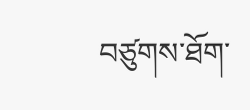བཙུགས་ཐོག་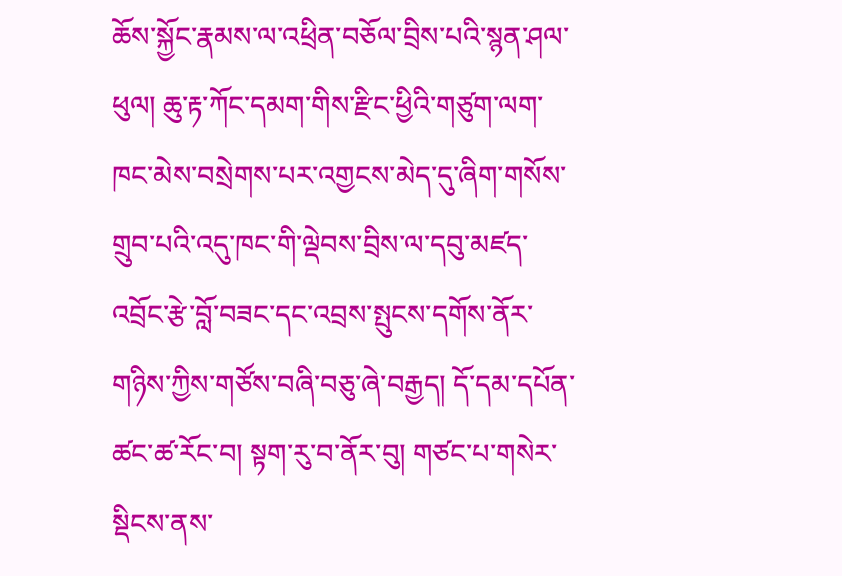ཆོས་སྐྱོང་རྣམས་ལ་འཕྲིན་བཅོལ་བྲིས་པའི་སྙན་ཤལ་ཕུལ། ཆུ་རྟ་ཀོང་དམག་གིས་རྫིང་ཕྱིའི་གཙུག་ལག་ཁང་མེས་བསྲེགས་པར་འགྱངས་མེད་དུ་ཞིག་གསོས་གྲུབ་པའི་འདུ་ཁང་གི་ལྡེབས་བྲིས་ལ་དབུ་མཛད་འབྲོང་རྩེ་བློ་བཟང་དང་འབྲས་སྤུངས་དགོས་ནོར་གཉིས་ཀྱིས་གཙོས་བཞི་བཅུ་ཞེ་བརྒྱད། དོ་དམ་དཔོན་ཚང་ཚ་རོང་བ། སྟག་རུ་བ་ནོར་བུ། གཙང་པ་གསེར་སྡིངས་ནས་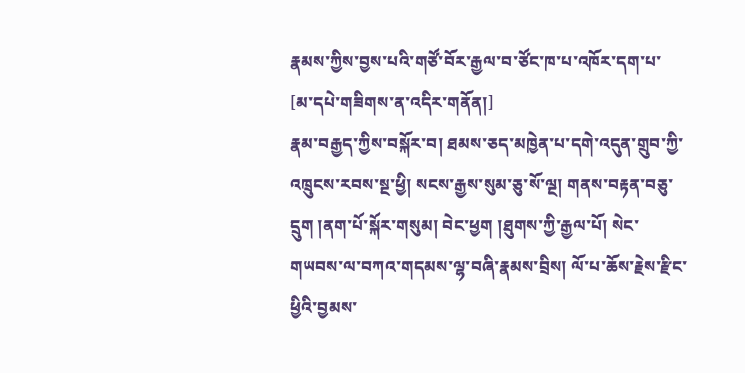རྣམས་ཀྱིས་བྱས་པའི་གཙོ་བོར་རྒྱལ་བ་ཙོང་ཁ་པ་འཁོར་དག་པ་
[མ་དཔེ་གཟིགས་ན་འདིར་གནོན།]
རྣམ་བརྒྱད་ཀྱིས་བསྐོར་བ། ཐམས་ཅད་མཁྱེན་པ་དགེ་འདུན་གྲུབ་ཀྱི་འཁྲུངས་རབས་སྔ་ཕྱི། སངས་རྒྱས་སུམ་ཅུ་སོ་ལྔ། གནས་བརྟན་བཅུ་དྲུག །ནག་པོ་སྐོར་གསུམ། བེང་ཕྱག །ཐུགས་ཀྱི་རྒྱལ་པོ། སེང་གཡབས་ལ་བཀའ་གདམས་ལྷ་བཞི་རྣམས་བྲིས། ལོ་པ་ཆོས་རྗེས་རྫིང་ཕྱིའི་བྱམས་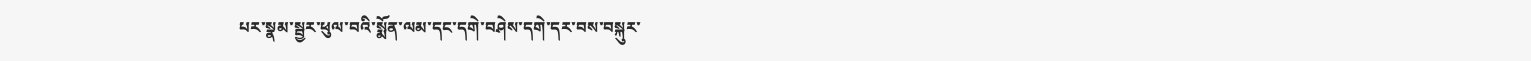པར་སྣམ་སྦྱར་ཕུལ་བའི་སྨོན་ལམ་དང་དགེ་བཤེས་དགེ་དར་བས་བསྐུར་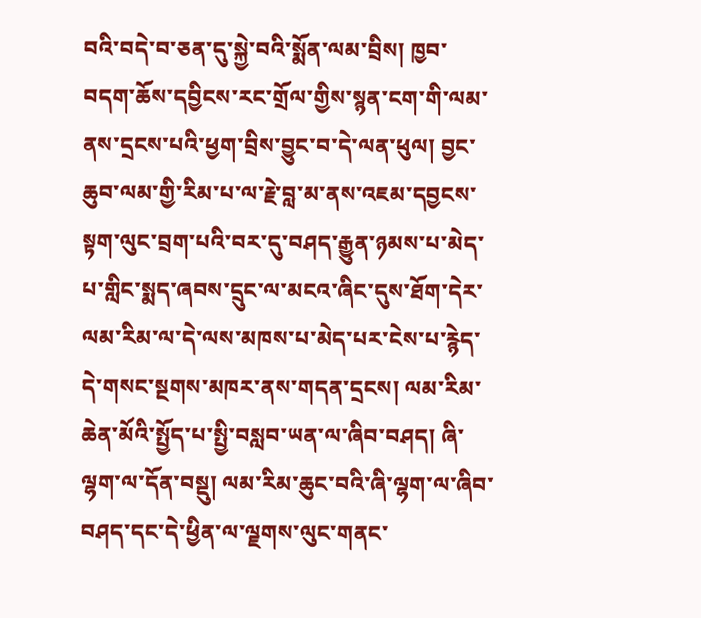བའི་བདེ་བ་ཅན་དུ་སྐྱེ་བའི་སྨོན་ལམ་བྲིས། ཁྱབ་བདག་ཆོས་དབྱིངས་རང་གྲོལ་གྱིས་སྙན་ངག་གི་ལམ་ནས་དྲངས་པའི་ཕྱག་བྲིས་བྱུང་བ་དེ་ལན་ཕུལ། བྱང་ཆུབ་ལམ་གྱི་རིམ་པ་ལ་རྗེ་བླ་མ་ནས་འཇམ་དབྱངས་སྟག་ལུང་བྲག་པའི་བར་དུ་བཤད་རྒྱུན་ཉམས་པ་མེད་པ་གླིང་སྨད་ཞབས་དྲུང་ལ་མངའ་ཞིང་དུས་ཐོག་དེར་ལམ་རིམ་ལ་དེ་ལས་མཁས་པ་མེད་པར་ངེས་པ་རྙེད་དེ་གསང་སྔགས་མཁར་ནས་གདན་དྲངས། ལམ་རིམ་ཆེན་མོའི་སྤྱོད་པ་སྤྱི་བསླབ་ཡན་ལ་ཞིབ་བཤད། ཞི་ལྷག་ལ་དོན་བསྡུ། ལམ་རིམ་ཆུང་བའི་ཞི་ལྷག་ལ་ཞིབ་བཤད་དང་དེ་ཕྱིན་ལ་ལྗགས་ལུང་གནང་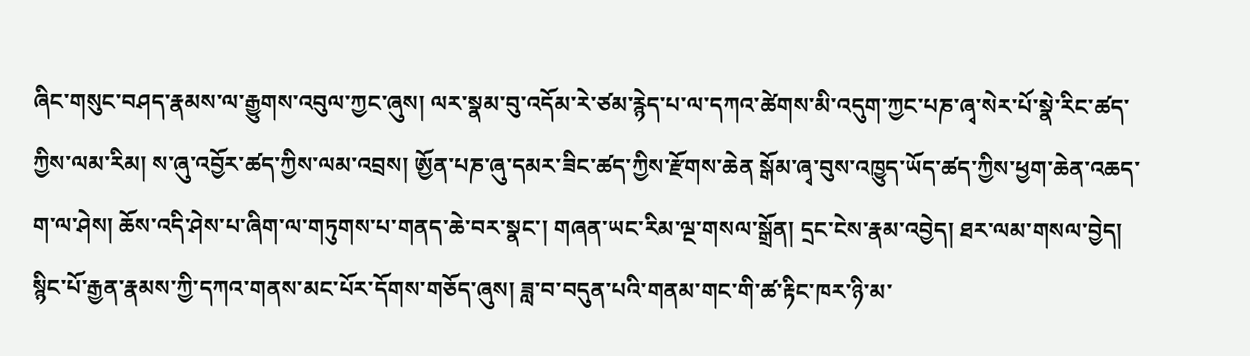ཞིང་གསུང་བཤད་རྣམས་ལ་རྒྱུགས་འབུལ་ཀྱང་ཞུས། ལར་སྣམ་བུ་འདོམ་རེ་ཙམ་རྙེད་པ་ལ་དཀའ་ཚེགས་མི་འདུག་ཀྱང་པཎ་ཞྭ་སེར་པོ་སྣེ་རིང་ཚད་ཀྱིས་ལམ་རིམ། ས་ཞུ་འབྱོར་ཚད་ཀྱིས་ལམ་འབྲས། ཨྱོན་པཎ་ཞུ་དམར་ཟིང་ཚད་ཀྱིས་རྫོགས་ཆེན སྒོམ་ཞྭ་བུས་འཁྱུད་ཡོད་ཚད་ཀྱིས་ཕྱག་ཆེན་འཆད་ག་ལ་ཤེས། ཆོས་འདི་ཤེས་པ་ཞིག་ལ་གཏུགས་པ་གནད་ཆེ་བར་སྣང་། གཞན་ཡང་རིམ་ལྔ་གསལ་སྒྲོན། དྲང་ངེས་རྣམ་འབྱེད། ཐར་ལམ་གསལ་བྱེད། སྙིང་པོ་རྒྱན་རྣམས་ཀྱི་དཀའ་གནས་མང་པོར་དོགས་གཅོད་ཞུས། ཟླ་བ་བདུན་པའི་གནམ་གང་གི་ཚ་རྟིང་ཁར་ཉི་མ་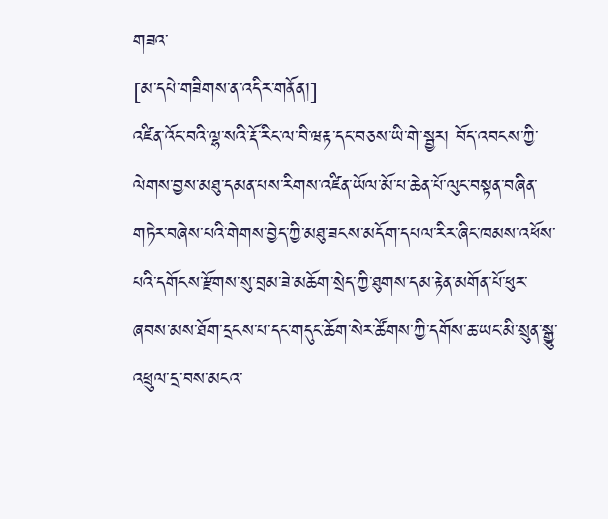གཟའ་
[མ་དཔེ་གཟིགས་ན་འདིར་གནོན།]
འཛིན་འོང་བའི་ལྷ་སའི་རྡོ་རིང་ལ་བི་ཝརྟ་དང་བཅས་ཡི་གེ་སྦྱར། བོད་འབངས་ཀྱི་ལེགས་བྱས་མཐུ་དམན་པས་རིགས་འཛིན་ཡོལ་མོ་པ་ཆེན་པོ་ལུང་བསྟན་བཞིན་གཏེར་བཞེས་པའི་གེགས་བྱེད་ཀྱི་མཐུ་ཟངས་མདོག་དཔལ་རིར་ཞིང་ཁམས་འཕོས་པའི་དགོངས་རྫོགས་སུ་བྲམ་ཟེ་མཆོག་སྲེད་ཀྱི་ཐུགས་དམ་རྟེན་མགོན་པོ་ཕུར་ཞབས་མས་ཐོག་དྲངས་པ་དང་གདུང་ཆོག་སེར་ཚོགས་ཀྱི་དགོས་ཆ་ཡང་མི་སྲུན་སྒྱུ་འཕྲུལ་དྲ་བས་མངའ་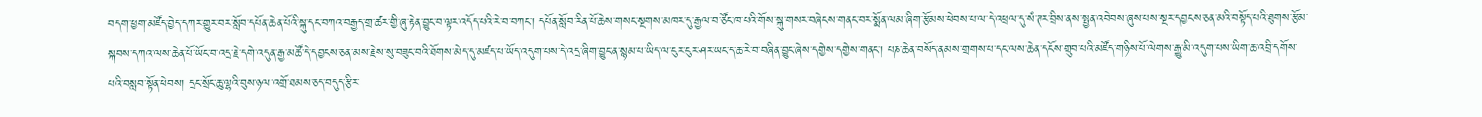བདག་ཕྱག་མཛོད་བྱེད་དཀར་གྱུར་བར་སློབ་དཔོན་ཆེན་པོའི་སྐུ་དང་བཀའ་བརྒྱད་གྲ་ཚར་གྱི་ཞུ་རྟེན་བྱུང་བ་ལྟར་འདོད་པའི་རེ་བ་བཀང་། དཔོན་སློབ་རིན་པོ་ཆེས་གསང་སྔགས་མཁར་དུ་རྒྱལ་བ་ཙོང་ཁ་པའི་གོས་སྐུ་གསར་བཞེངས་གནང་བར་སྨོན་ལམ་ཞིག་རྩོམས་ཕེབས་པ་ལ་དེ་འཕྲལ་དུ་སཾ་ཊར་བྲིས་ནས་སྤྱན་འབེབས་ཞུས་པས་སྔར་དབྱངས་ཅན་མའི་བསྟོད་པའི་ཐུགས་རྩོམ་སྐབས་དཀའ་ལས་ཆེན་པོ་ཡོང་བ་འདྲ་རྗེ་དགེ་འདུན་རྒྱ་མཚོ་དེ་དབྱངས་ཅན་མས་རྗེས་སུ་བཟུང་བའི་ཐོགས་མེད་དུ་མཛད་པ་ཡོད་འདུག་པས་དེ་འདྲ་ཞིག་བྱུང་ན་སྙམ་པ་ཡིད་ལ་ངུར་ངུར་ཤར་ཡང་ད་ཆ་རེ་བ་བཞིན་བྱུང་ཞེས་དགྱེས་དགྱེས་གནང་། པཎ་ཆེན་བསོད་ནམས་གྲགས་པ་དང་ལས་ཆེན་དངོས་གྲུབ་པའི་མཛོད་གཉིས་པོ་ལེགས་རྒྱུ་མི་འདུག་པས་ཡིག་ཆ་འབྲི་དགོས་པའི་བསླབ་སྟོན་ཕེབས། དྲང་སྲོང་ཆུ་ལྷའི་བུས་ཉལ་འགྲོ་ཐམས་ཅད་བདུད་རྩིར་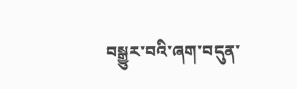བསྒྱུར་བའི་ཞག་བདུན་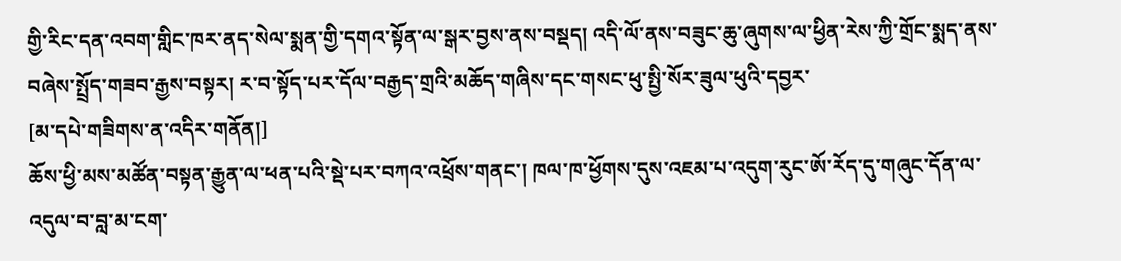གྱི་རིང་དན་འབག་གླིང་ཁར་ནད་སེལ་སྨན་གྱི་དགའ་སྟོན་ལ་སྒར་བྱས་ནས་བསྡད། འདི་ལོ་ནས་བཟུང་ཆུ་ཞུགས་ལ་ཕྱིན་རེས་ཀྱི་གྲོང་སྨད་ནས་བཞེས་སྤྲོད་གཟབ་རྒྱས་བསྟར། ར་བ་སྟོད་པར་དོལ་བརྒྱད་གྲའི་མཆོད་གཞིས་དང་གསང་ཕུ་སྤྱི་སོར་ཟུལ་ཕུའི་དབྱར་
[མ་དཔེ་གཟིགས་ན་འདིར་གནོན།]
ཆོས་ཕྱི་མས་མཚོན་བསྟན་རྒྱུན་ལ་ཕན་པའི་སྡེ་པར་བཀའ་འཕྲོས་གནང་། ཁལ་ཁ་ཕྱོགས་དུས་འཇམ་པ་འདུག་རུང་ཨོ་རོད་དུ་གཞུང་དོན་ལ་འདུལ་བ་བླ་མ་ངག་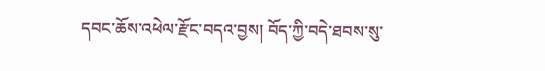དབང་ཆོས་འཕེལ་རྫོང་བདའ་བྱས། བོད་ཀྱི་བདེ་ཐབས་སུ་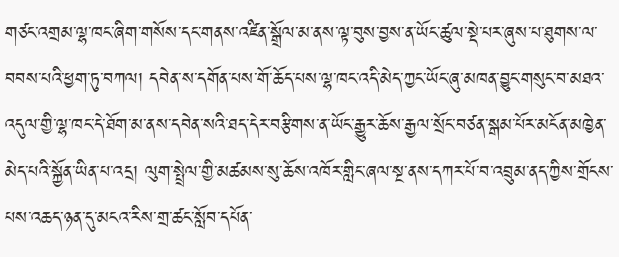གཙང་འགྲམ་ལྷ་ཁང་ཞིག་གསོས་དང་གནས་འཛིན་སྒྲོལ་མ་ནས་ལྟ་བུས་བྱས་ན་ཡོང་ཚུལ་སྡེ་པར་ཞུས་པ་ཐུགས་ལ་བབས་པའི་ཕྱག་ཏུ་བཀལ། དབེན་ས་དགོན་པས་གོ་ཆོད་པས་ལྷ་ཁང་འདི་མེད་ཀྱང་ཡོང་ཞུ་མཁན་བྱུང་གསུང་བ་མཐའ་འདུལ་གྱི་ལྷ་ཁང་དེ་ཐོག་མ་ནས་དབེན་སའི་ཐད་དེར་བརྩིགས་ན་ཡོང་རྒྱུར་ཆོས་རྒྱལ་སྲོང་བཙན་སྒམ་པོར་མངོན་མཁྱེན་མེད་པའི་སྐྱོན་ཡིན་པ་འདྲ། ལུག་སྤྲེལ་གྱི་མཚམས་སུ་ཆོས་འཁོར་གླིང་ཞལ་སྔ་ནས་དཀར་པོ་བ་འབྲུམ་ནད་ཀྱིས་གྲོངས་པས་འཆད་ཉན་དུ་མངའ་རིས་གྲ་ཚང་སློབ་དཔོན་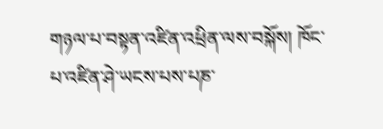གཉལ་པ་བསྟན་འཛིན་འཕྲིན་ལས་བསྐོས། ཁོང་པ་འཛིན་ཤེ་ཡངས་པས་པཎ་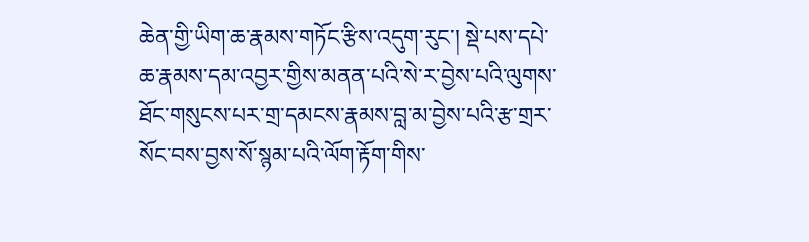ཆེན་གྱི་ཡིག་ཆ་རྣམས་གཏོང་རྩིས་འདུག་རུང་། སྡེ་པས་དཔེ་ཆ་རྣམས་དམ་འབྱར་གྱིས་མནན་པའི་སེ་ར་བྱེས་པའི་ལུགས་ཐོང་གསུངས་པར་གྲ་དམངས་རྣམས་བླ་མ་བྱེས་པའི་རྩ་གྲར་སོང་བས་བྱས་སོ་སྙམ་པའི་ལོག་རྟོག་གིས་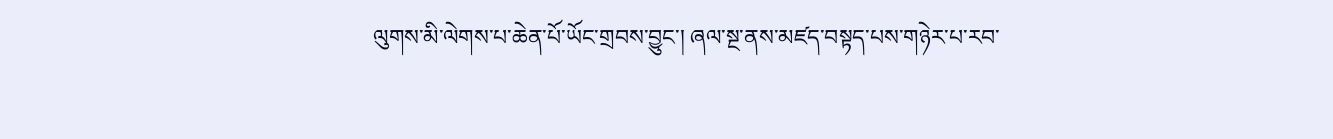ལུགས་མི་ལེགས་པ་ཆེན་པོ་ཡོང་གྲབས་བྱུང་། ཞལ་སྔ་ནས་མཛད་བསྟད་པས་གཉེར་པ་རབ་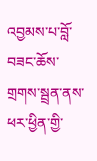འབྱམས་པ་བློ་བཟང་ཆོས་གྲགས་སྦྲན་ནས་ཕར་ཕྱིན་གྱི་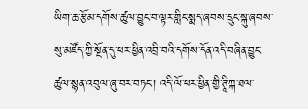ཡིག་ཆ་རྩོམ་དགོས་ཚུལ་བྱུང་བ་ལྟར་གླིང་སྨད་ཞབས་དྲུང་སྐུ་ཞབས་སུ་མཛོད་ཀྱི་སྔོན་དུ་ཕར་ཕྱིན་འབྲི་བའི་དགོས་དོན་འདི་བཞིན་བྱུང་ཚུལ་སྙན་འབུལ་ཞུ་བར་བཏང་། འདི་ལོ་ཕར་ཕྱིན་གྱི་ཊཱིཀྐ་ཐལ་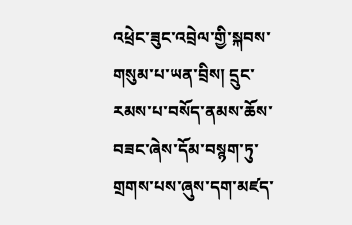འཕྲེང་ཟུང་འབྲེལ་གྱི་སྐབས་གསུམ་པ་ཡན་བྲིས། དྲུང་རམས་པ་བསོད་ནམས་ཆོས་བཟང་ཞེས་དོམ་བསྙག་ཏུ་གྲགས་པས་ཞུས་དག་མཛད་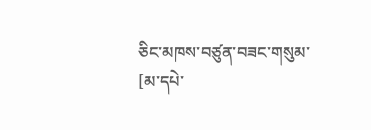ཅིང་མཁས་བཙུན་བཟང་གསུམ་
[མ་དཔེ་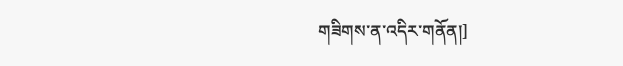གཟིགས་ན་འདིར་གནོན།]